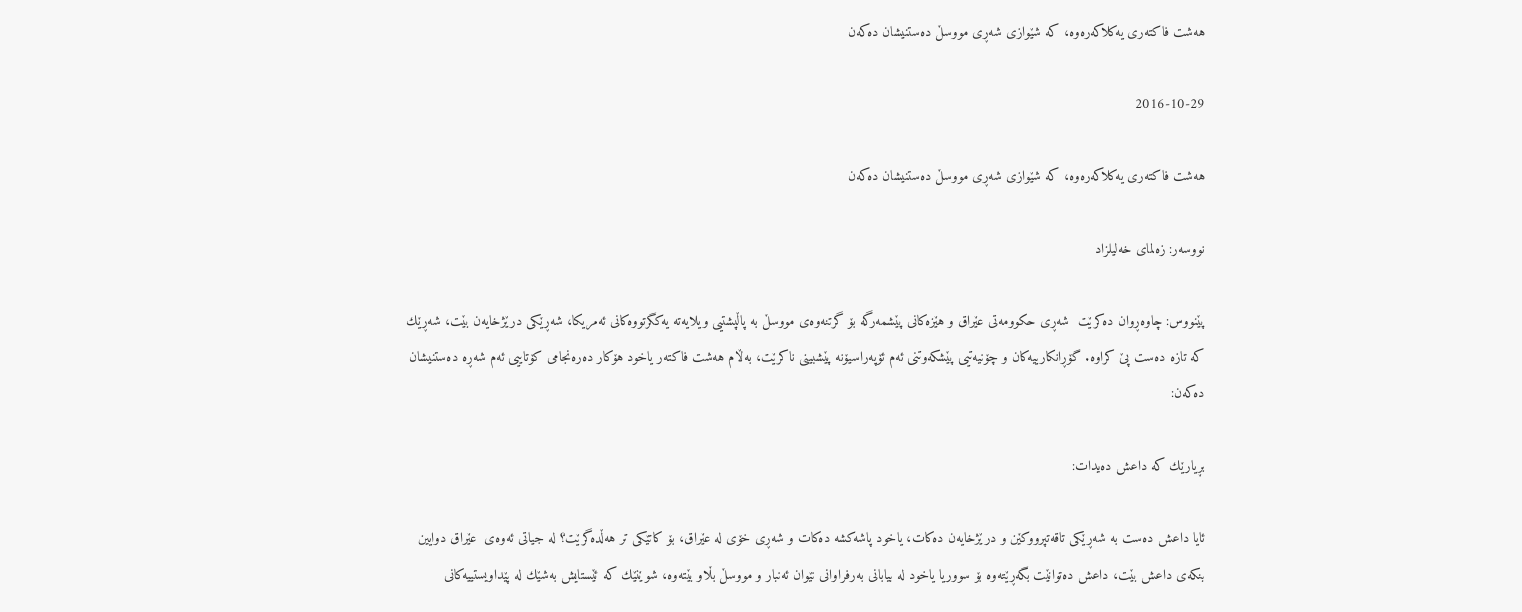هه‌شت فاكته‌ری یه‌‌كلاكه‌ره‌وه،‌ كه‌ شێوازی شه‌ڕی مووسڵ ده‌ستنیشان ده‌كه‌ن

2016-10-29

هه‌شت فاكته‌ری یه‌‌كلاكه‌ره‌وه،‌ كه‌ شێوازی شه‌ڕی مووسڵ ده‌ستنیشان ده‌كه‌ن

نووسه‌ر: زه‌لمای خه‌لیلزاد

پێنووس: چاوه‌ڕوان ده‌كرێت  شه‌ڕی حكوومه‌تی عێراق و هێزه‌كانی پێشمه‌رگه‌ بۆ گرتنه‌وه‌ی مووسڵ به‌ پاڵپشتیی ویلایه‌ته‌ یه‌كگرتووه‌كانی ئه‌مریكا، شه‌ڕێكی درێژخایه‌ن بێت، شه‌ڕێك كه‌ تازه‌ ده‌ست پێ كراوه‌. گۆڕانكارییه‌كان و چۆنیه‌تیی پێشكه‌وتنی ئه‌م ئۆپه‌راسیۆنه پێشبینی ناكرێت، به‌ڵام هه‌شت فاكته‌ر یاخود هۆكار ده‌ره‌نجامی كۆتاییی ئه‌م شه‌ڕه‌ ده‌ستنیشان ده‌كه‌ن:

بڕیارێك كه‌ داعش ده‌یدات:

ئایا داعش ده‌ست به‌ شه‌ڕێكی تاقه‌تپرووكێن و درێژخایه‌ن ده‌كات، یاخود پاشه‌كشه‌ ده‌كات و شه‌ڕی خۆی له‌ عێراق، بۆ كاتێكی تر هه‌ڵده‌گرێت؟ له‌ جیاتی ئه‌وه‌ی  عێراق دوایین بنكه‌ی داعش بێت، داعش ده‌توانێت بگه‌ڕێته‌وه‌ بۆ سووریا یاخود له‌ بیابانی به‌رفراوانی نێوان ئه‌نبار و مووسڵ بڵاو بێته‌وه‌، شوێنێك كه‌ ئێستایش به‌شێك له‌ پێداویستییه‌كانی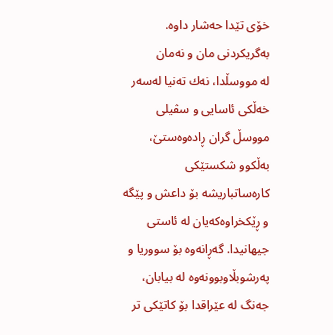خۆی تێدا حه‌شار داوه‌. به‌گریكردنی مان و نه‌مان له ‌مووسڵدا، نه‌ك ‌ته‌نیا له‌سه‌ر خه‌ڵكی ئاسایی و سڤیلی مووسڵ گران ڕاده‌وه‌ستێ، به‌ڵكوو شكستێكی كاره‌ساتباریشه‌ بۆ داعش و پێگه‌ و ڕێكخراوه‌كه‌یان له‌ ئاستی جیهانیدا. گه‌ڕانه‌وه‌ بۆ سووریا و په‌رشوبڵاوبوونه‌وه‌ له‌ بیابان، جه‌نگ له‌ عێراقدا بۆ كاتێكی تر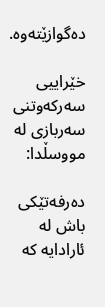ده‌گوازێته‌وه‌.

خێراییی سه‌ركه‌وتنی سه‌ربازی له‌ مووسڵدا:

ده‌رفه‌تێكی باش له‌ ئارادایه‌ كه‌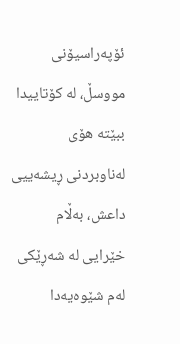ئۆپه‌راسیۆنی مووسڵ، له‌ كۆتاییدا ببێته‌ هۆی له‌ناوبردنی ڕیشه‌ییی داعش، به‌ڵام خێرایی له‌ شه‌ڕێكی له‌م شێوه‌یه‌دا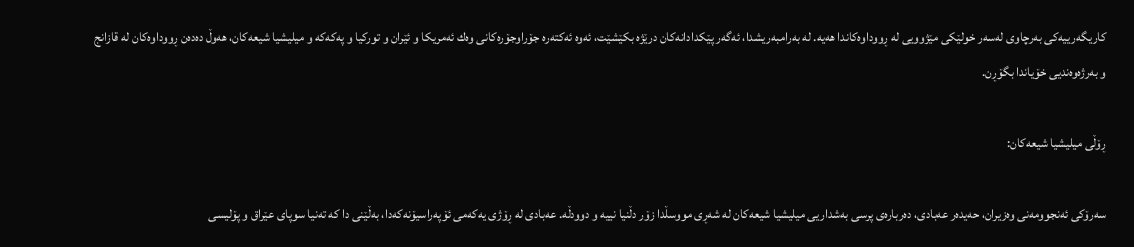كاریگه‌رییه‌كی به‌رچاوی له‌سه‌ر خولێكی مێژوویی له‌ ڕووداوه‌كاندا هه‌یه‌. له ‌به‌رامبه‌ریشدا، ئه‌گه‌ر پێكدادانه‌كان درێژه‌ بكێشێت، ئه‌وه‌ ئه‌كته‌ره‌ جۆراوجۆره‌كانی وه‌ك ئه‌مریكا و ئێران و توركیا و په‌كه‌كه‌ و میلیشیا شیعه‌كان، هه‌وڵ ده‌ده‌ن ڕووداوه‌كان له‌ قازانج و به‌رژه‌وه‌ندیی خۆیاندا بگۆڕن.

ڕۆڵی میلیشیا شیعه‌كان:

سه‌رۆكی ئه‌نجوومه‌نی وه‌زیران، حه‌یده‌ر عه‌بادی، ده‌رباره‌ی پرسی به‌شداریی میلیشیا شیعه‌كان له‌ شه‌ڕی مووسڵدا زۆر دڵنیا نییه‌ و دوودڵه‌. عه‌بادی له‌ ڕۆژی یه‌كه‌می ئۆپه‌راسیۆنه‌كه‌دا، به‌ڵێنی دا كه‌ ته‌نیا سوپای عێراق و پۆلیسی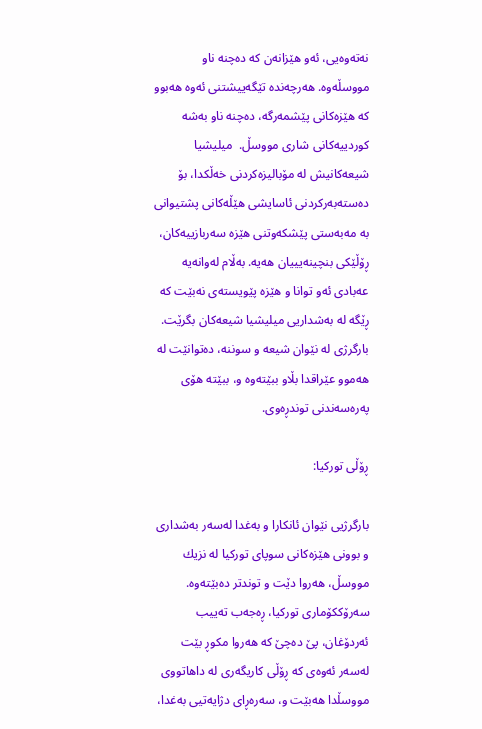نه‌ته‌وه‌یی، ئه‌و هێزانه‌ن كه‌ ده‌چنه‌ ناو مووسڵه‌وه‌. هه‌رچه‌نده‌‌ تێگه‌ییشتنی ئه‌وه‌ هه‌بوو كه‌ هێزه‌كانی پێشمه‌رگه‌، ده‌چنه‌ ناو به‌شه‌ كوردییه‌كانی شاری مووسڵ.  میلیشیا شیعه‌كانیش له‌ مۆبالیزه‌كردنی خه‌ڵكدا، بۆ‌ ده‌سته‌به‌ركردنی ئاسایشی هێڵه‌كانی پشتیوانی به‌ مه‌به‌ستی پێشكه‌وتنی هێزه‌ سه‌ربازییه‌كان، ڕۆڵێكی بنچینه‌یییان هه‌یه‌. به‌ڵام له‌وانه‌یه‌ عه‌بادی ئه‌و توانا و هێزه پێویسته‌‌ی نه‌بێت كه‌ ڕێگه‌ له ‌به‌شداریی میلیشیا شیعه‌كان بگرێت. بارگرژی له ‌نێوان شیعه‌ و سوننه‌، ده‌توانێت له‌ هه‌موو عێراقدا بڵاو ببێته‌وه‌ و، ببێته‌ هۆی په‌ره‌سه‌ندنی توندڕه‌وی.

ڕۆڵی توركیا:

بارگرژیی ‌نێوان ئانكا‌را‌ و به‌غدا له‌سه‌ر به‌شداری و بوونی هێزه‌كانی سوپای توركیا له‌ نزیك مووسڵ، هه‌روا دێت و توندتر ده‌بێته‌وه‌. سه‌رۆككۆماری توركیا، ڕه‌جه‌ب ته‌ییب ئه‌ردۆغان، پێ ده‌چێ كه‌ هه‌روا مكوڕ بێت له‌سه‌ر ئه‌وه‌ی كه‌ ڕۆڵی كاریگه‌ری له‌ داهاتووی مووسڵدا هه‌بێت و، سه‌ره‌ڕای دژایه‌تیی به‌غدا،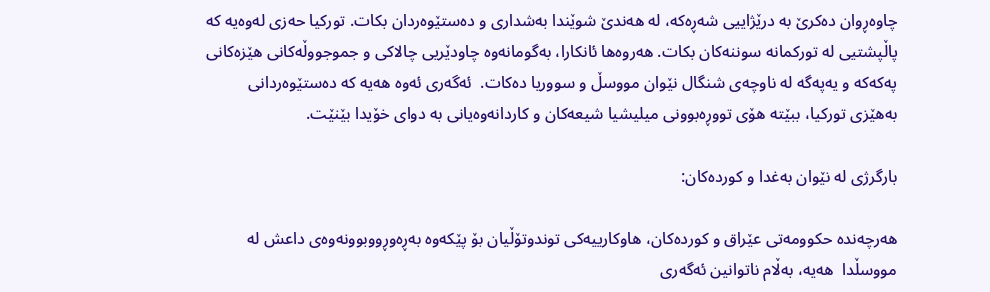چاوه‌ڕوان ده‌كرێ به ‌درێژاییی شه‌ڕه‌‌كه‌، له‌ هه‌ندێ شوێندا به‌شداری و ده‌ستێوه‌ردان بكات. توركیا حه‌زی له‌وه‌یه‌ كه‌ پاڵپشتیی له‌ توركمانه‌ سوننه‌كان بكات. هه‌روه‌ها ئانكا‌را،‌ به‌گومانه‌وه‌ چاودێریی چالاكی و جموجووڵه‌كانی هێزه‌كانی په‌كه‌كه‌ و یه‌په‌گه‌ له‌ ناوچه‌ی شنگال نێوان مووسڵ و سووریا ده‌كات.  ئه‌گه‌ری ئه‌وه‌ هه‌یه‌ كه‌ ده‌ستێوه‌ردانی به‌هێزی توركیا، ببێته‌ هۆی تووڕه‌بوونی میلیشیا شیعه‌كان و كاردانه‌وه‌یانی به ‌دوای خۆیدا بێنێت.

بارگرژی له ‌نێوان به‌غدا و كورده‌كان:

هه‌رچه‌نده‌ حكوومه‌تی عێراق و كورده‌كان، هاوكارییه‌كی توندوتۆڵیان بۆ پێكه‌وه به‌ڕه‌وڕووبوونه‌وه‌ی داعش له‌ مووسڵدا ‌ هه‌یه‌، به‌ڵام ناتوانین ئه‌گه‌ری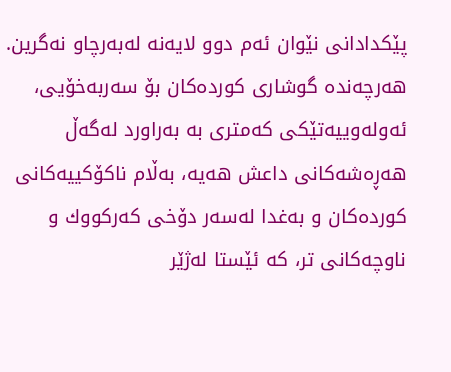پێكدادانی نێوان ئه‌م دوو لایه‌نه‌ له‌به‌رچاو نه‌گرین. هه‌رچه‌نده‌ گوشاری كورده‌كان بۆ سه‌ربه‌خۆیی، ئه‌وله‌وییه‌تێكی كه‌متری به ‌به‌راورد له‌گه‌ڵ‌ هه‌ڕه‌شه‌كانی داعش هه‌یه،‌ به‌ڵام ناكۆكییه‌كانی كورده‌كان و به‌غدا له‌سه‌ر دۆخی كه‌ركووك و ناوچه‌كانی تر، كه‌ ئێستا له‌ژێر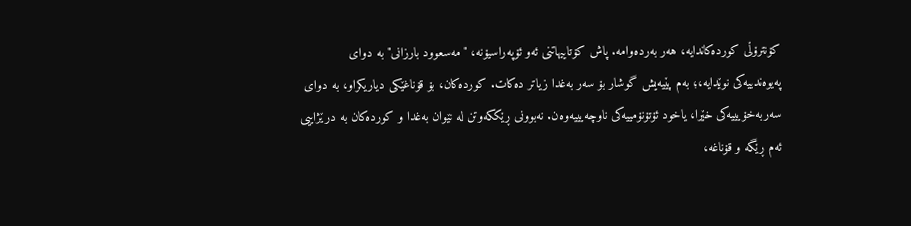كۆنترۆڵی كورده‌كاندایه‌، هه‌ر به‌رده‌وامه‌. پاش كۆتاییهاتنی ئه‌و ئۆپه‌راسیۆنه،‌ "مه‌سعوود بارزانی" به ‌دوای په‌یوه‌ندییه‌كی نوێدایه،؛ به‌م پێیه‌یش گوشار بۆ سه‌ر به‌غدا زیاتر ده‌كات. كورده‌كان، بۆ قۆناغێكی دیاریكراو، به ‌دوای سه‌ربه‌خۆیییه‌كی خێرا، یاخود ئۆتۆنۆمییه‌كی ناوچه‌یییه‌وه‌ن. نه‌بوونی ڕێككه‌وتن له‌ نێوان به‌غدا و كورده‌كان به ‌درێژاییی ئه‌م ڕێگه‌ و قۆناغه‌،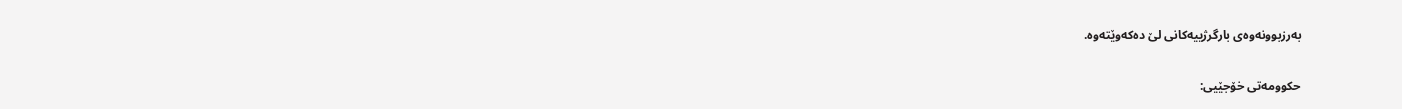به‌رزبوونه‌وه‌ی بارگرژییه‌كانی لێ ده‌كه‌وێته‌وه‌.

حكوومه‌تی خۆجێیی: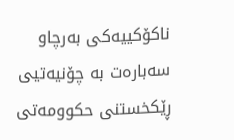ناكۆكییه‌كی به‌رچاو سه‌باره‌ت به‌ چۆنیه‌تیی ڕێكخستنی حكوومه‌تی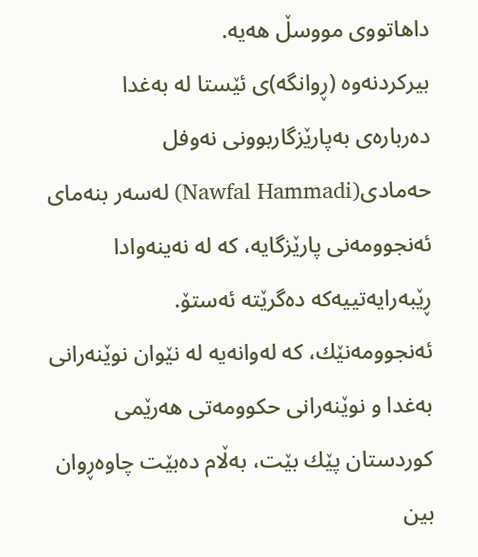داهاتووی مووسڵ هه‌یه‌. بیركردنه‌وه ‌(ڕوانگه‌)ی ئێستا له‌ به‌غدا ده‌رباره‌ی به‌پارێزگاربوونی نه‌وفل حه‌مادی(Nawfal Hammadi) له‌سه‌ر بنه‌مای ئه‌نجوومه‌نی پارێزگایه‌، كه له‌ نه‌ینه‌وادا‌ ڕێبه‌رایه‌تییه‌كه‌ ده‌گرێته‌ ئه‌ستۆ. ئه‌نجوومه‌نێك، كه‌ له‌وانه‌یه‌ له ‌نێوان نوێنه‌رانی به‌غدا و نوێنه‌رانی حكوومه‌تی هه‌رێمی كوردستان پێك بێت، به‌ڵام ده‌بێت چاوه‌ڕوان بین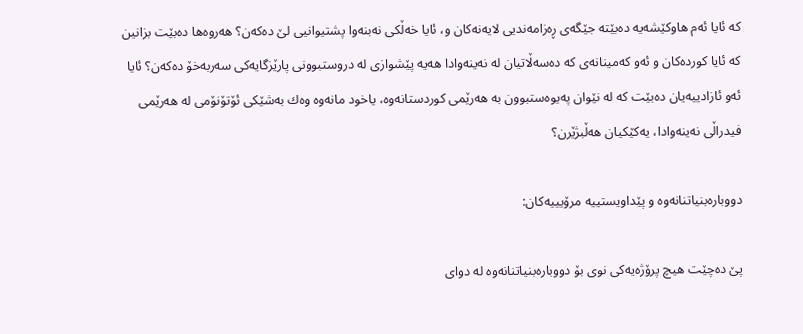كه‌ ئایا ئه‌م هاوكێشه‌یه‌ ده‌بێته‌ جێگه‌ی ڕه‌زامه‌ندیی لایه‌نه‌كان و، ئایا خه‌ڵكی نه‌بنه‌وا پشتیوانیی لێ ده‌كه‌ن؟ هه‌روه‌ها ده‌بێت بزانین كه‌ ئایا كورده‌كان و ئه‌و كه‌مینانه‌ی كه‌ ده‌سه‌ڵاتیان له‌ نه‌ینه‌وادا هه‌یه‌ پێشوازی له‌ دروستبوونی پارێزگایه‌كی سه‌ربه‌خۆ ده‌كه‌ن؟ ئایا ئه‌و ئازادییه‌یان ده‌بێت كه‌ له ‌نێوان په‌یوه‌ستبوون به‌ هه‌رێمی كوردستانه‌وه‌، یاخود مانه‌وه‌ وه‌ك به‌شێكی ئۆتۆنۆمی له‌ هه‌رێمی فیدراڵی نه‌ینه‌وادا، یه‌كێكیان هه‌ڵبژێرن؟

دووباره‌بنیاتنانه‌وه‌ و پێداویستییه‌ مرۆیییه‌كان:

پێ ده‌چێت هیچ پرۆژه‌یه‌كی نوی بۆ دووباره‌بنیاتنانه‌وه‌ له‌ دوای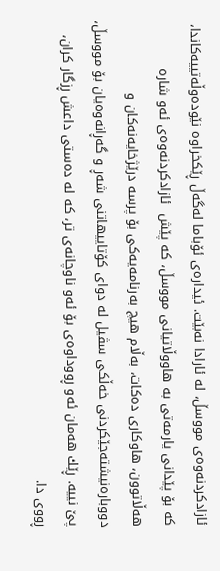ئازادكردنه‌وه‌ی مووسڵ، له‌ ئارادا نه‌بێت. ئیداره‌ی ئۆباما له‌گه‌ڵ ڕێكخراوه‌ نێوده‌وڵه‌تییه‌كاندا، كه‌ بۆ پێدانی یارمه‌تی به‌ هاووڵاتیانی مووسڵ، كه‌ پێش  ئازادكردنه‌وه‌ی ئه‌و شاره‌ هه‌ڵاتوون، هاوكاری ده‌كات، به‌ڵام هیچ به‌رنامه‌یه‌كی بۆ پرسه‌ درێژخایه‌نه‌كان و دووباره‌نیشته‌جێكردنی خه‌ڵكی سڤیل له‌ دوای كۆتاییهاتنی شه‌ڕ‌ و گه‌ڕانه‌وه‌یان بۆ مووسڵ، پێ نییه‌. ڕێك هه‌مان ئه‌و ڕووداوه‌ی بۆ ئه‌و ناوچانه‌ی تر، كه‌ له‌ ده‌ستی داعش ڕزگار كران، ڕووی دا.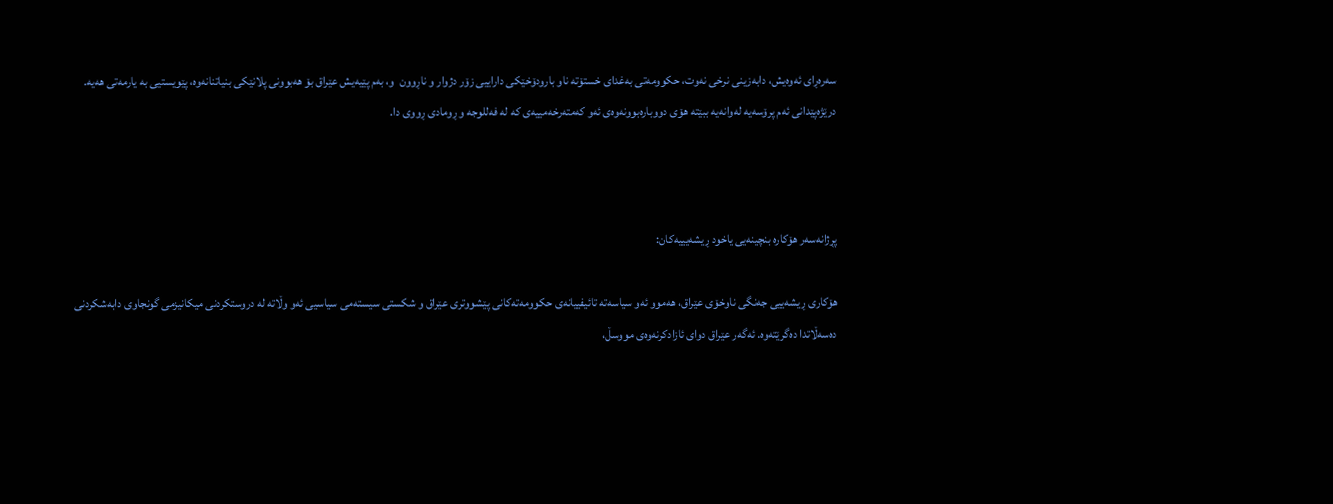سه‌ره‌ڕای ئه‌وه‌یش، دابه‌زینی نرخی نه‌وت، حكوومه‌تی به‌غدای خستۆته‌ ناو‌ بارودۆخێكی داراییی زۆر دژوار و ناڕوون  و، به‌م پێیه‌یش عێراق بۆ هه‌بوونی پلانێكی بنیاتنانه‌وه،‌ پێویستیی به‌ یارمه‌تی هه‌یه‌. درێژه‌پێدانی ئه‌م پرۆسه‌یه‌ له‌وانه‌یه‌ ببێته‌ هۆی دووباره‌بوونه‌وه‌ی ئه‌و كه‌مته‌رخه‌مییه‌ی كه‌ له‌ فه‌للوجه‌ و ڕومادی ڕووی دا.



پڕژانه‌سه‌ر هۆكاره‌ بنچینه‌یی یاخود ڕیشه‌یییه‌كان:

هۆكاری ڕیشه‌ییی جه‌نگی ناوخۆی عێراق، هه‌موو ئه‌و سیاسه‌ته‌ تائیفییانه‌ی حكوومه‌ته‌كانی پێشووتری عێراق و شكستی سیسته‌می سیاسیی ئه‌و وڵاته له‌ دروستكردنی میكانیزمی گونجاوی‌‌ دابه‌شكردنی ده‌سه‌ڵاتدا ده‌گرێته‌وه‌. ئه‌گه‌ر عێراق دوای ئازادكرنه‌وه‌ی مووسڵ،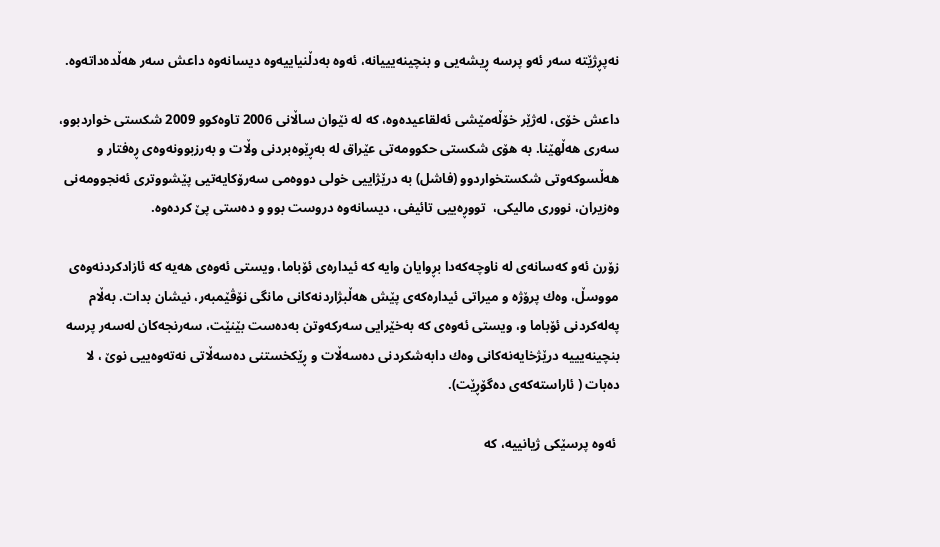نه‌پڕژێته‌ سه‌ر ئه‌و پرسه‌ ڕیشه‌یی و بنچینه‌یییانه،‌ ئه‌وه‌ به‌دڵنیاییه‌وه‌ دیسانه‌وه‌ داعش سه‌ر هه‌ڵده‌داته‌وه‌.

داعش خۆی، له‌ژێر خۆڵه‌مێشی ئه‌لقاعیده‌وه‌‌، كه‌ له‌ نێوان ساڵانی 2006 تاوه‌كوو 2009 شكستی خواردبوو، سه‌ری هه‌ڵهێنا. به‌ هۆی شكستی حكوومه‌تی عێراق له‌ به‌ڕێوه‌بردنی وڵات و به‌رزبوونه‌وه‌ی ڕه‌فتار و هه‌ڵسوكه‌وتی شكستخواردوو (فاشل) به‌ درێژاییی خولی دووه‌می سه‌رۆكایه‌تیی پێشووتری ئه‌نجوومه‌نی وه‌زیران، نووری مالیكی،  تووڕه‌ییی تائیفی، دیسانه‌وه‌ دروست بوو و ده‌ستی پێ كرده‌وه‌.

زۆرن ئه‌و كه‌سانه‌ی‌ له‌ ناوچه‌كه‌دا بڕوایان وایه‌ كه‌ ئیداره‌ی ئۆباما، ویستی ئه‌وه‌ی هه‌یه‌ كه‌ ئازادكردنه‌وه‌ی مووسڵ، وه‌ك پرۆژه‌ و میراتی ئیداره‌كه‌ی پێش هه‌ڵبژاردنه‌كانی مانگی نۆڤێمبه‌ر، نیشان بدات. به‌ڵام په‌له‌كردنی ئۆباما و، ویستی ئه‌وه‌ی كه‌ به‌خێرایی سه‌ركه‌وتن به‌ده‌ست بێنێت، سه‌ر‌نجه‌كان له‌سه‌ر پرسه‌ بنچینه‌یییه‌ درێژخایه‌نه‌كانی وه‌ك دابه‌شكردنی ده‌سه‌ڵات و ڕێكخستنی ده‌سه‌ڵاتی نه‌ته‌وه‌ییی نوێ ، لا ده‌بات ( ئاراسته‌كه‌ی ده‌گۆڕێت).

 ئه‌وه‌ پرسێكی ژیانییه‌، كه‌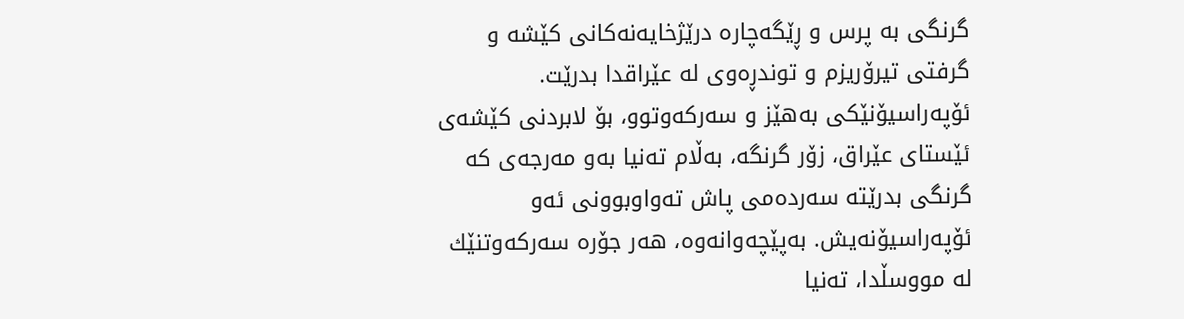گرنگی به‌ پرس و ڕێگه‌چاره‌ درێژخایه‌نه‌كانی كێشه‌ و گرفتی تیرۆریزم و توندڕه‌وی له‌ عێراقدا بدرێت. ئۆپه‌راسیۆنێكی به‌هێز و سه‌ركه‌وتوو، بۆ ‌لابردنی كێشه‌ی ئێستای عێراق، زۆر گرنگه‌، به‌ڵام ته‌نیا به‌و مه‌رجه‌ی كه‌ گرنگی بدرێته‌ سه‌رده‌می پاش ته‌واوبوونی ئه‌و ئۆپه‌راسیۆنه‌یش‌. به‌پێچه‌وانه‌وه،‌ هه‌ر جۆره‌ سه‌ركه‌وتنێك له‌ مووسڵدا، ته‌نیا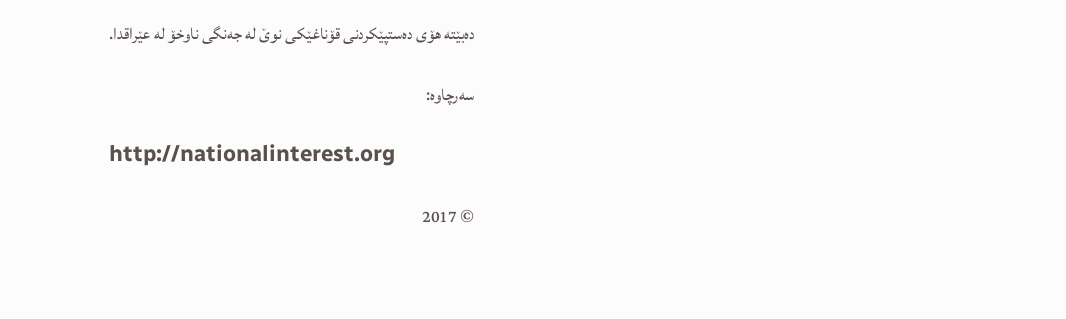ده‌بێته‌ هۆی ده‌ستپێكردنی قۆناغێكی نوێ له‌ جه‌نگی ناوخۆ له‌ عێراقدا.

سه‌رچاوه‌:

http://nationalinterest.org

© 2017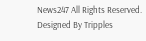News247 All Rights Reserved. Designed By Tripples